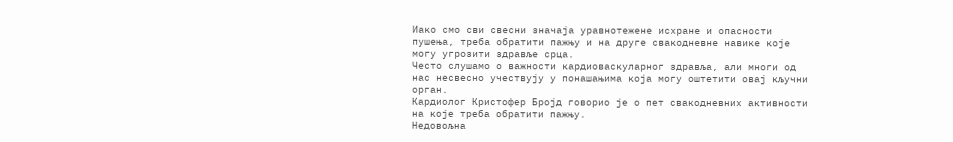Иако смо сви свесни значаја уравнотежене исхране и опасности пушења, треба обратити пажњу и на друге свакодневне навике које могу угрозити здравље срца.
Често слушамо о важности кардиоваскуларног здравља, али многи од нас несвесно учествују у понашањима која могу оштетити овај кључни орган.
Кардиолог Кристофер Бројд говорио је о пет свакодневних активности на које треба обратити пажњу.
Недовољна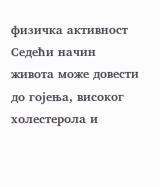физичка активност
Седећи начин живота може довести до гојења, високог холестерола и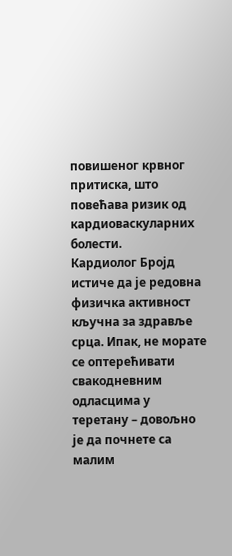повишеног крвног притиска, што повећава ризик од кардиоваскуларних болести.
Кардиолог Бројд истиче да је редовна физичка активност кључна за здравље срца. Ипак, не морате се оптерећивати свакодневним одласцима у теретану – довољно је да почнете са малим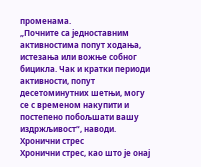променама.
„Почните са једноставним активностима попут ходања, истезања или вожње собног бицикла. Чак и кратки периоди активности, попут десетоминутних шетњи, могу се с временом накупити и постепено побољшати вашу издржљивост“, наводи.
Хронични стрес
Хронични стрес, као што је онај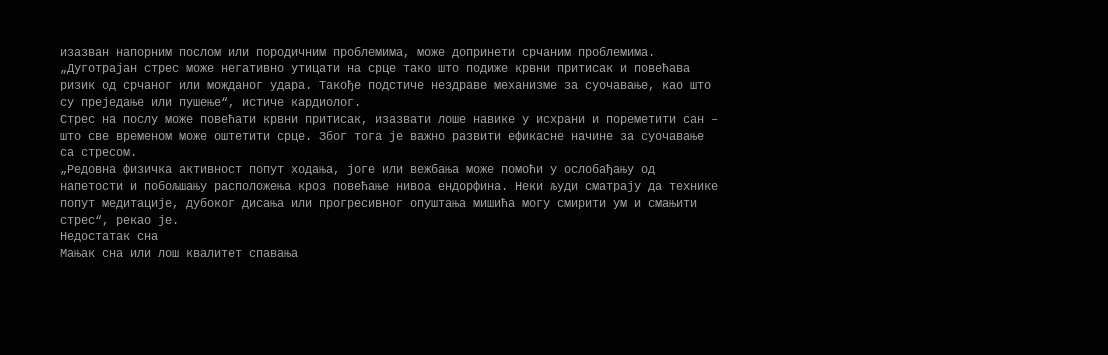изазван напорним послом или породичним проблемима, може допринети срчаним проблемима.
„Дуготрајан стрес може негативно утицати на срце тако што подиже крвни притисак и повећава ризик од срчаног или можданог удара. Такође подстиче нездраве механизме за суочавање, као што су преједање или пушење“, истиче кардиолог.
Стрес на послу може повећати крвни притисак, изазвати лоше навике у исхрани и пореметити сан – што све временом може оштетити срце. Због тога је важно развити ефикасне начине за суочавање са стресом.
„Редовна физичка активност попут ходања, јоге или вежбања може помоћи у ослобађању од напетости и побољшању расположења кроз повећање нивоа ендорфина. Неки људи сматрају да технике попут медитације, дубоког дисања или прогресивног опуштања мишића могу смирити ум и смањити стрес“, рекао је.
Недостатак сна
Мањак сна или лош квалитет спавања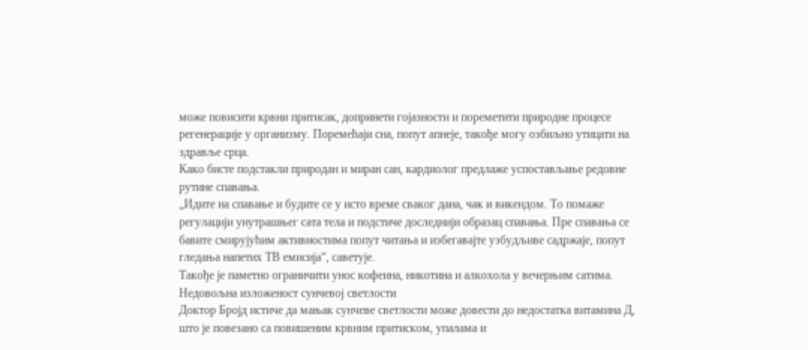може повисити крвни притисак, допринети гојазности и пореметити природне процесе регенерације у организму. Поремећаји сна, попут апнеје, такође могу озбиљно утицати на здравље срца.
Како бисте подстакли природан и миран сан, кардиолог предлаже успостављање редовне рутине спавања.
„Идите на спавање и будите се у исто време сваког дана, чак и викендом. То помаже регулацији унутрашњег сата тела и подстиче доследнији образац спавања. Пре спавања се бавите смирујућим активностима попут читања и избегавајте узбудљиве садржаје, попут гледања напетих ТВ емисија“, саветује.
Такође је паметно ограничити унос кофеина, никотина и алкохола у вечерњим сатима.
Недовољна изложеност сунчевој светлости
Доктор Бројд истиче да мањак сунчеве светлости може довести до недостатка витамина Д, што је повезано са повишеним крвним притиском, упалама и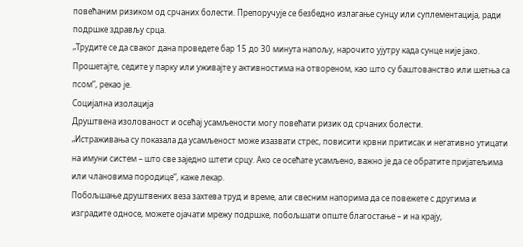повећаним ризиком од срчаних болести. Препоручује се безбедно излагање сунцу или суплементација, ради подршке здрављу срца.
„Трудите се да сваког дана проведете бар 15 до 30 минута напољу, нарочито ујутру када сунце није јако. Прошетајте, седите у парку или уживајте у активностима на отвореном, као што су баштованство или шетња са псом“, рекао је.
Социјална изолација
Друштвена изолованост и осећај усамљености могу повећати ризик од срчаних болести.
„Истраживања су показала да усамљеност може изазвати стрес, повисити крвни притисак и негативно утицати на имуни систем – што све заједно штети срцу. Ако се осећате усамљено, важно је да се обратите пријатељима или члановима породице“, каже лекар.
Побољшање друштвених веза захтева труд и време, али свесним напорима да се повежете с другима и изградите односе, можете ојачати мрежу подршке, побољшати опште благостање – и на крају,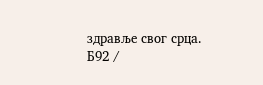здравље свог срца.
Б92 /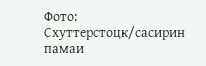Фото: Схуттерстоцк/сасирин памаи